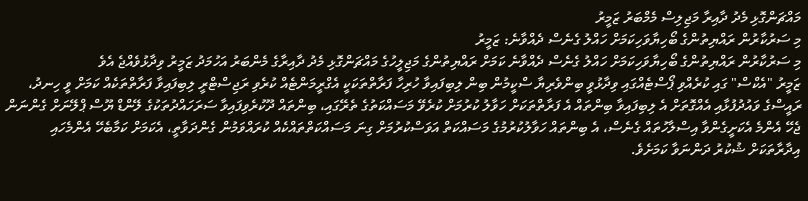މައްޗަންގޮޅި މެދު ދާއިރާ މަޖިލިސް މެމްބަރު ޒަމީރު
މި ސަރުކާރުން ރައްޔިތުންގެ ބޯހިޔާވަހިކަމަށް ހައްލު ގެނެސް ދެއްވާނެ: ޒަމީރު
މި ސަރުކާރުން ރައްޔިތުންގެ ބޯހިޔާވަހިކަމަށް ހައްލު ގެނެސް ދެއްވާނެ ކަމަށް ރައްޔިތުންގެ މަޖިލީހުގެ މައްޗަންގޮޅި މެދު ދާއިރާގެ މެންބަރު އަހުމަދު ޒަމީރު ވިދާޅުވެއްޖެ އެވެ
ޒަމީރު "އެކްސް" ގައި ކުރެއްވި ޕޯސްޓެއްގައި ވިދާޅުވީ ބިންވެރިޔާ ސްކީމުން ބިން ލިބިފައިވާ ހުރިހާ ފަރާތްތަކަކީ އެގްރީމަންޓެއް ކުރެވި ރަޖިސްޓްރީ ލިބިފައިވާ ފަރާތްތަކެއް ކަމަށް ވީ ހިނދު، ރައީސްގެ ވައުދުފުޅާއި އެއްގޮތަށް އެ ލިބިފައިވާ ބިންތައް އެ ފަރާތްތަކަށް ހަވާލު ކުރުމަށް ކުރެވޭ މަސައްކަތުގެ ތެރޭގައި، ބިންތައް ދޫކުރެވިފައިވާ ސަރަހައްދުތަކުގެ ލޭންޑް ޔޫސް ޕްލޭނަށް ގެންނަން ޖެހޭ އެންމެ އެކަށީގެންވާ އިސްލާހުތައް ގެނެސް، އެ ބިންތައް ހަވާލުކުރުމުގެ މަސައްކަތް އަވަސްކުރުމަށް ގިނަ މަސައްކަތްތައްކެއް ކުރައްވަމުން ގެންދަވާތީ، އެކަމަށް ކަމާބެހޭ އެންމެހައި އިދާރާތަކަށް ޝުކުރު ދަންނަވާ ކަމަށެވެ.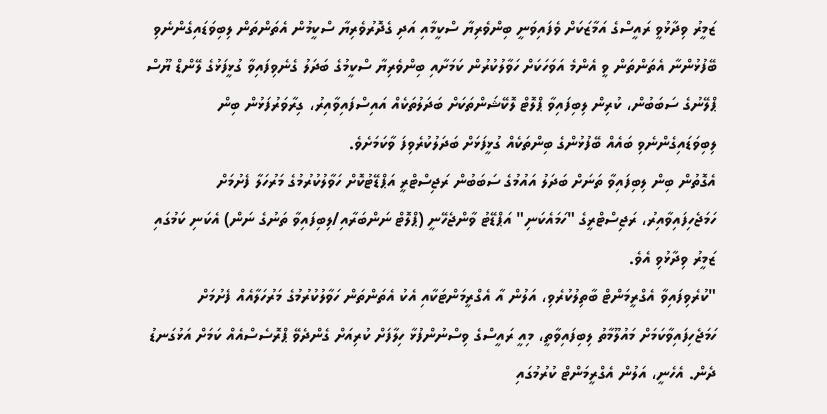ޒަމީރު ވިދާޅުވީ ރައީސްގެ އަމާޒަކަށް ވެފައިވަނީ ބިންވެރިޔާ ސްކީމާއި އަދި ގެދޮރުވެރިޔާ ސްކީމުން އެތަންތަން ލިބިވަޑައިގެންނެވި ބޭފުޅުންނާ އެތަންތަން ވީ އެންމެ އަވަހަކަށް ހަވާލުކުރުން ކަމަށާއި ބިންވެރިޔާ ސްކީމުގެ ބަދަލު ގެނެވިފައިވާ ގުޅީފަޅުގެ ލޭންޑް ޔޫސް ޕްލޭނުގެ ސަބަބުން، ކުރިން ލިބިފައިވާ ޕްލޮޓް ލޮކޭޝަންތަކަށް ބަދަލުތަކެއް އައިސްފައިވާއިރު، ގިރާވަރުފަޅުން ބިން ލިބިވަޑައިގެންނެވި ބައެއް ބޭފުޅުންގެ ބިންތަކެއް ގުޅީފަޅަށް ބަދަލުކުރެވިފަ ވާކަމަށެވެ.
އެގޮތުން ބިން ލިބިފައިވާ ތަނަށް ބަދަލު އައުމުގެ ސަބަބުން ރަޖިސްޓްރީ އަޕްޑޭޓުކޮށް ހަވާލުކުރުމުގެ މަރުހަލާ ފެށުމަށް ހަމަޖެހިފައިވާއިރު، ރަޖިސްޓްރީގެ "ހަމައެކަނި" އަޕްޑޭޓު ވާންޖެހޭނީ (ޕްލޮޓް ނަންބަރާއި/ލިބިފައިވާ ތަނުގެ ނަން) އެކަނި ކަމުގައި ޒަމީރު ވިދާޅުވި އެވެ.
"ކުރެވިފައިވާ އެގްރީމަންޓް ބާތިލުކުރެވި، އަލުން އާ އެގްރީމަންޓަކާއި އެކު އެތަންތަން ހަވާލުކުރުމުގެ މަރުހަލާއެއް ފެށުމަށް ހަމަޖެހިފައިވާކަމަށް މައުލޫމާތު ލިބިފައިވާތީ، މިއީ ރައީސްގެ ވިސްނުންފުޅާ ހިލާފަށް ކުރިއަށް ގެންދެވޭ ޕްރޮސެސްއެއް ކަމަށް އަޅުގަނޑު ދެން. އެހެނީ، އަލުން އެގްރީމަންޓް ކުރުމުގައި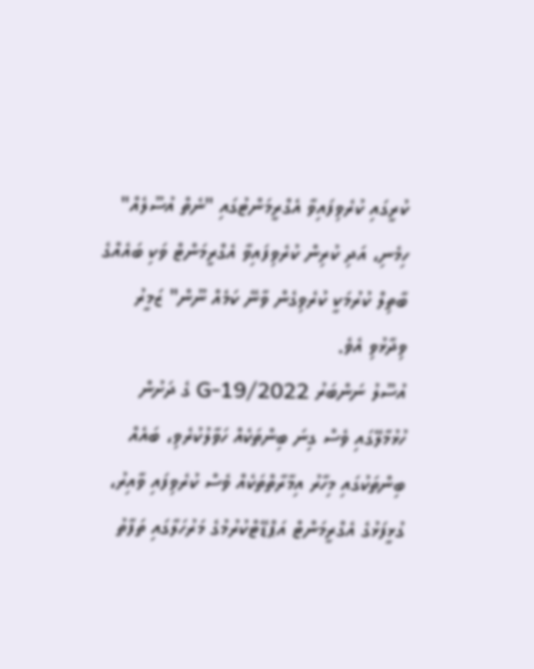ކުރީގައި ކުރެވިފައިވާ އެގްރީމަންޓުގައި "ނެތް އުސޫލެއް" ހިމެނި، އަދި ކުރިން ކުރެވިފައިވާ އެގްރީމަންޓް ވަކި ބައެއްގެ ބާތިލް ކުރުމަކީ ކުރެވިގެން ވާނޭ ކަމެއް ނޫން" ޒަމީރު ވިދާޅުވި އެވެ.
އުސޫލު ނަންބަރު 2022/G-19 ގެ ދަށުން ހުޅުމާލޭގައި ވެސް ގިނަ ބިންތަކެއް ހަވާލުކުރެވި، ބައެއް ބިންތަކުގައި މިހާރު އިމާރާތްތަކެއް ވެސް ކުރެވިފައި ވާއިރު، ގުޅީފަޅުގެ އެގްރީމަންޓް އަޕްޑޭޓްކުރުމުގެ މަރުހަލާގައި ތަފާތު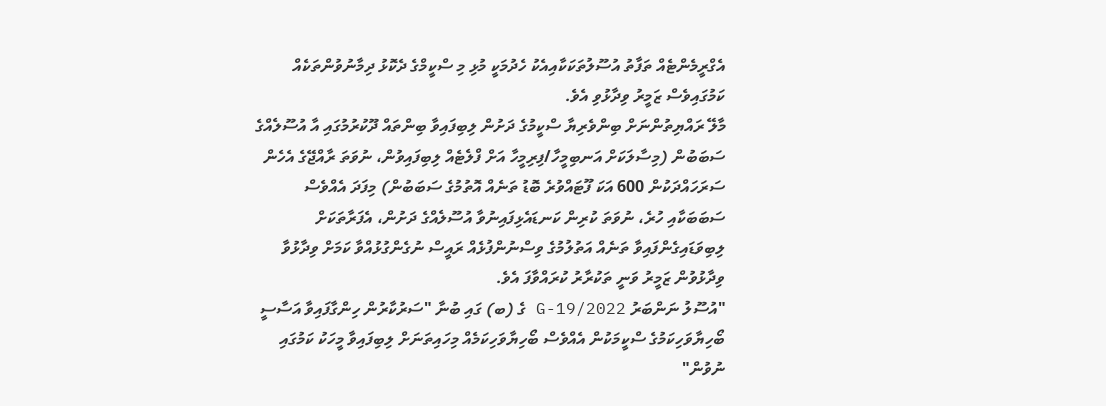އެގްރީމެންޓެއް ތަފާތު އުސޫލުތަކަކާއިއެކު ހެދުމަކީ މުޅި މި ސްކީމްގެ ދެކޮޅު ދިމާނުވުންތަކެއް ކަމުގައިވެސް ޒަމީރު ވިދާޅުވި އެވެ.
މާލޭ ރައްޔިތުންނަށް ބިންވެރިޔާ ސްކީމުގެ ދަށުން ލިބިފައިވާ ބިންތައް ދޫކުރުމުގައި އާ އުސޫލެއްގެ ސަބަބުން (މިސާލަކަށް އަނބިމީހާ/ފިރިމީހާ އަށް ފްލެޓެއް ލިބިފައިވުން، ނުވަތަ ރާއްޖޭގެ އެހެން ސަރަހައްދަކުން 600 އަކަ ފޫޓައްވުރެ ބޮޑު ތަނެއް އޮތުމުގެ ސަބަބުން) މިފަދަ އެއްވެސް ސަބަބަކާއި ހުރެ، ނުވަތަ ކުރިން ކަނޑައެޅިފައިނުވާ އުސޫލެއްގެ ދަށުން، އެފަރާތަކަށް ލިބިވަޑައިގެންފައިވާ ތަނެއް އަތުލުމުގެ ވިސްނުންފުޅެއް ރައީސް ނުގެންގުޅުއްވާ ކަމަށް ވިދާޅުވާ ވިދާޅުވުން ޒަމީރު ވަނީ ތަކުރާރު ކުރައްވާފަ އެވެ.
"އުސޫލު ނަންބަރު 2022/G-19 ގެ (ބ) ގައި ބުނާ "ސަރުކާރުން ހިންގާފައިވާ އަސާސީ ބޯހިޔާވަހިކަމުގެ ސްކީމަކުން އެއްވެސް ބޯހިޔާވަހިކަމެއް މިހައިތަނަށް ލިބިފައިވާ މީހަކު ކަމުގައި ނުވުން"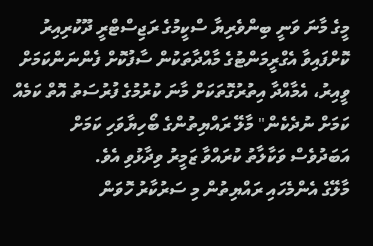މީގެ މާނަ ވަނީ ބިންވެރިޔާ ސްކީމުގެ ރަޖިސްޓްރީ ދޫކުރިއިރު ކޮށްފައިވާ އެގްރީމަންޓުގެ މާއްދާތަކުން ސާފުކޮށް ފެންނަންކަމަށް ވީއިރު، އެމާއްދާ އިތުރުގޮތަކަށް މާނަ ކުރުމުގެ ފުރުސަތު އޮތް ކަމެއް ކަމަށް ނުދެކެން" މާލޭ ރައްޔިތުންގެ ބޯހިޔާވަހި ކަމަށް އަބަދުވެސް ވަކާލާތު ކުރައްވާ ޒަމީރު ވިދާޅުވި އެވެ.
މާލޭގެ އެންމެހައި ރައްޔިތުން މި ސަރުކާރު ހޮވަން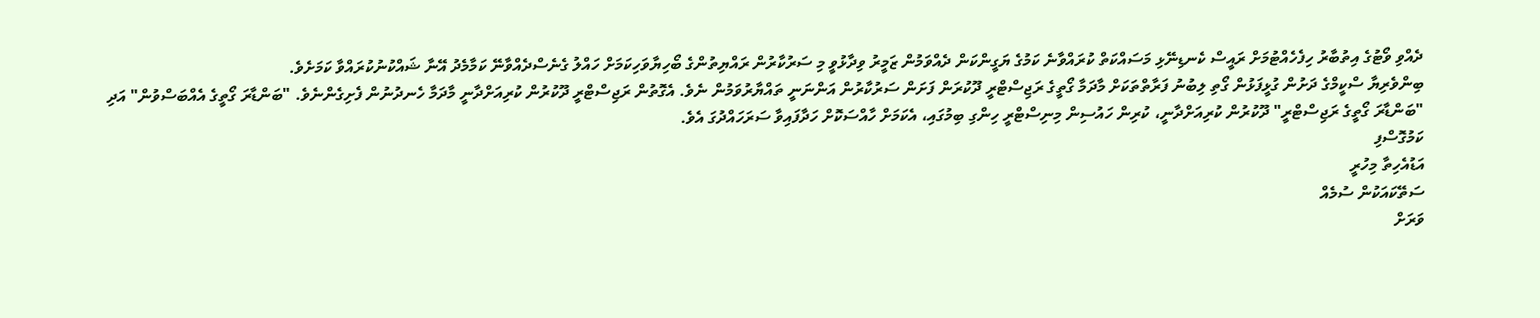ދެއްވި ވޯޓުގެ އިތުބާރު ހިފެހެއްޓުމަށް ރައީސް ކެނޑިނޭޅި މަސައްކަތް ކުރައްވާނެ ކަމުގެ ޔަގީންކަން ދެއްވަމުން ޒަމީރު ވިދާޅުވީ މި ސަރުކާރުން ރައްޔިތުންގެ ބޯހިޔާވަހިކަމަށް ހައްލު ގެނެސްދެއްވާނޭ ކަމާމެދު އޭނާ ޝައްކުނުކުރައްވާ ކަމަށެވެ.
ބިންވެރިޔާ ސްކީމްގެ ދަށުން ގުޅީފަޅުން ގޯތި ލިބުނު ފަރާތްތަކަށް މާދަމާ ގޯތީގެ ރަޖިސްޓްރީ ދޫކުރަން ފަށަން ސަރުކާރުން އަންނަނީ ތައްޔާރުވަމުން ނެވެ. އެގޮތުން ރަޖިސްޓްރީ ދޫކުރުން ކުރިއަށްދާނީ މާދަމާ ހެނދުނުން ފެށިގެންނެވެ. "ބަންޑާރަ ގޯތީގެ އެއްބަސްވުން" އަދި "ބަންޑާރަ ގޯތީގެ ރަޖިސްޓްރީ" ދޫކުރުން ކުރިއަށްދާނީ، ކުރިން ހައުސިން މިނިސްޓްރީ ހިންގި ބިމުގައި، އެކަމަށް ހާއްސަކޮށް ހަދާފައިވާ ސަރަހައްދުގަ އެވެ.
ކަމުގޮސްފި
އަޑުއެހިތާ މިހުރީ
ސަތޭކައަކުން ސުމެއް
ވަރަށް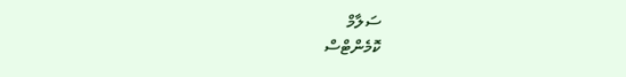ސަލާމް
ކޮމެންޓްސް